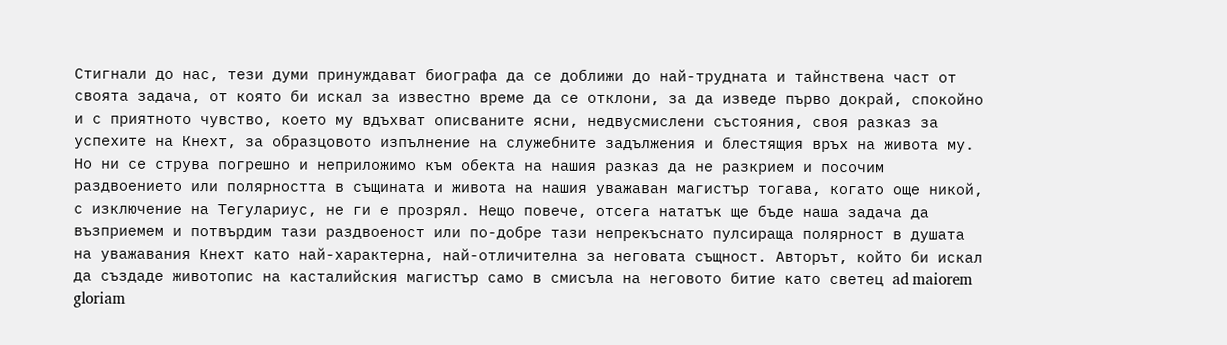Стигнали до нас, тези думи принуждават биографа да се доближи до най-трудната и тайнствена част от своята задача, от която би искал за известно време да се отклони, за да изведе първо докрай, спокойно и с приятното чувство, което му вдъхват описваните ясни, недвусмислени състояния, своя разказ за успехите на Кнехт, за образцовото изпълнение на служебните задължения и блестящия връх на живота му. Но ни се струва погрешно и неприложимо към обекта на нашия разказ да не разкрием и посочим раздвоението или полярността в същината и живота на нашия уважаван магистър тогава, когато още никой, с изключение на Тегулариус, не ги е прозрял. Нещо повече, отсега нататък ще бъде наша задача да възприемем и потвърдим тази раздвоеност или по-добре тази непрекъснато пулсираща полярност в душата на уважавания Кнехт като най-характерна, най-отличителна за неговата същност. Авторът, който би искал да създаде животопис на касталийския магистър само в смисъла на неговото битие като светец ad maiorem gloriam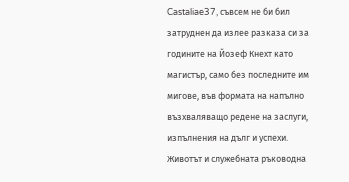Castaliae37, съвсем не би бил затруднен да излее разказа си за годините на Йозеф Кнехт като магистър, само без последните им мигове, във формата на напълно възхваляващо редене на заслуги, изпълнения на дълг и успехи. Животът и служебната ръководна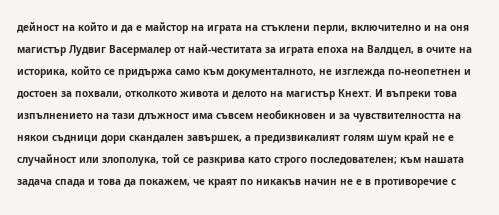дейност на който и да е майстор на играта на стъклени перли, включително и на оня магистър Лудвиг Васермалер от най-честитата за играта епоха на Валдцел, в очите на историка, който се придържа само към документалното, не изглежда по-неопетнен и достоен за похвали, отколкото живота и делото на магистър Кнехт. И въпреки това изпълнението на тази длъжност има съвсем необикновен и за чувствителността на някои съдници дори скандален завършек, а предизвикалият голям шум край не е случайност или злополука, той се разкрива като строго последователен; към нашата задача спада и това да покажем, че краят по никакъв начин не е в противоречие с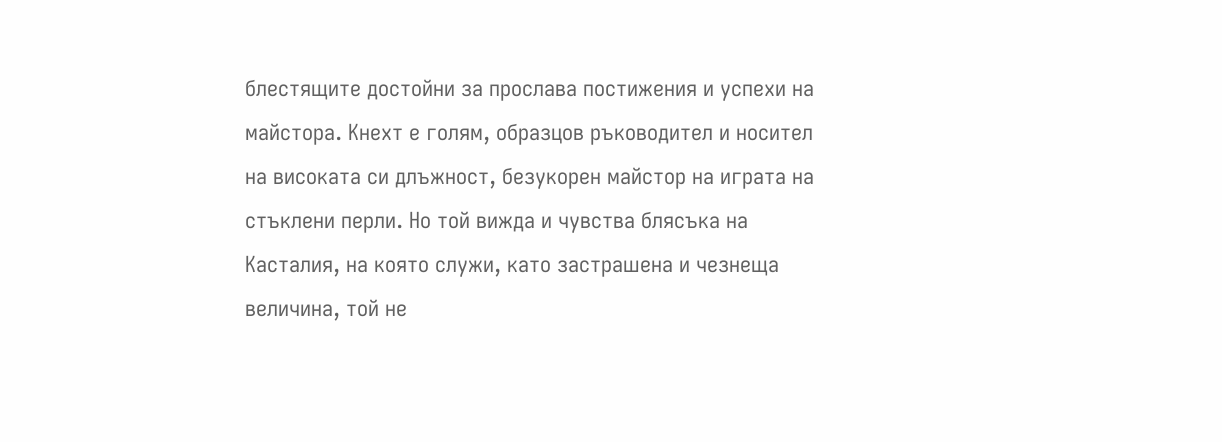блестящите достойни за прослава постижения и успехи на майстора. Кнехт е голям, образцов ръководител и носител на високата си длъжност, безукорен майстор на играта на стъклени перли. Но той вижда и чувства блясъка на Касталия, на която служи, като застрашена и чезнеща величина, той не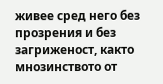живее сред него без прозрения и без загриженост, както мнозинството от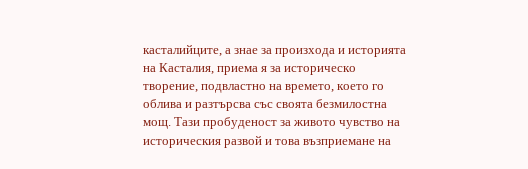касталийците, а знае за произхода и историята на Касталия, приема я за историческо творение, подвластно на времето, което го облива и разтърсва със своята безмилостна мощ. Тази пробуденост за живото чувство на историческия развой и това възприемане на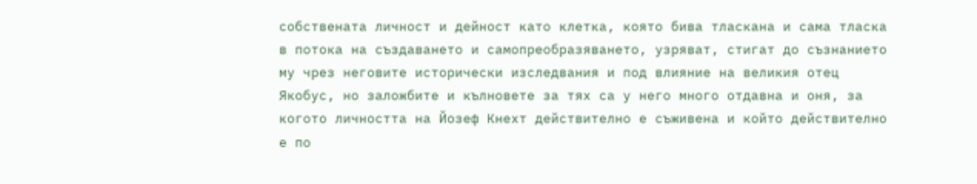собствената личност и дейност като клетка, която бива тласкана и сама тласка в потока на създаването и самопреобразяването, узряват, стигат до съзнанието му чрез неговите исторически изследвания и под влияние на великия отец Якобус, но заложбите и кълновете за тях са у него много отдавна и оня, за когото личността на Йозеф Кнехт действително е съживена и който действително е по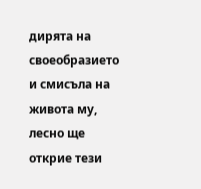дирята на своеобразието и смисъла на живота му, лесно ще открие тези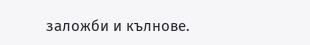заложби и кълнове.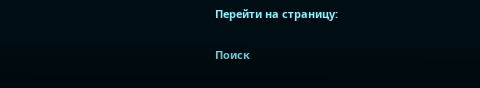Перейти на страницу:

Поиск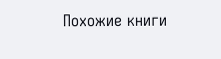Похожие книги